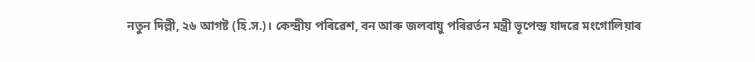নতুন দিল্লী, ২৬ আগষ্ট (হি.স.)। কেন্দ্ৰীয় পৰিৱেশ, বন আৰু জলবায়ু পৰিৱৰ্তন মন্ত্ৰী ভূপেন্দ্ৰ যাদৱে মংগোলিয়াৰ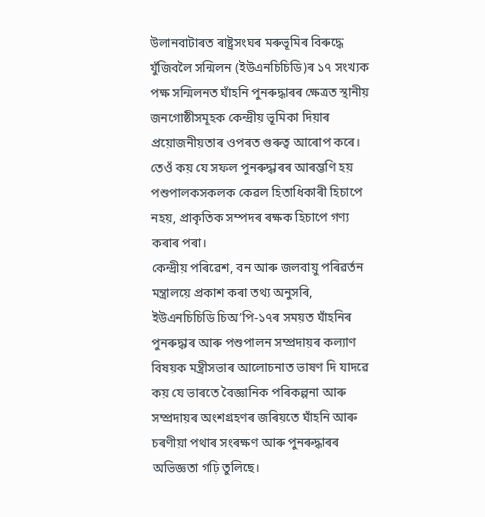উলানবাটাৰত ৰাষ্ট্ৰসংঘৰ মৰুভূমিৰ বিৰুদ্ধে যুঁজিবলৈ সন্মিলন (ইউএনচিচিডি)ৰ ১৭ সংখ্যক পক্ষ সন্মিলনত ঘাঁহনি পুনৰুদ্ধাৰৰ ক্ষেত্ৰত স্থানীয় জনগোষ্ঠীসমূহক কেন্দ্ৰীয় ভূমিকা দিয়াৰ প্ৰয়োজনীয়তাৰ ওপৰত গুৰুত্ব আৰোপ কৰে। তেওঁ কয় যে সফল পুনৰুদ্ধাৰৰ আৰম্ভণি হয় পশুপালকসকলক কেৱল হিতাধিকাৰী হিচাপে নহয়, প্ৰাকৃতিক সম্পদৰ ৰক্ষক হিচাপে গণ্য কৰাৰ পৰা।
কেন্দ্ৰীয় পৰিৱেশ, বন আৰু জলবায়ু পৰিৱৰ্তন মন্ত্ৰালয়ে প্ৰকাশ কৰা তথ্য অনুসৰি, ইউএনচিচিডি চিঅ’পি-১৭ৰ সময়ত ঘাঁহনিৰ পুনৰুদ্ধাৰ আৰু পশুপালন সম্প্ৰদায়ৰ কল্যাণ বিষয়ক মন্ত্ৰীসভাৰ আলোচনাত ভাষণ দি যাদৱে কয় যে ভাৰতে বৈজ্ঞানিক পৰিকল্পনা আৰু সম্প্ৰদায়ৰ অংশগ্ৰহণৰ জৰিয়তে ঘাঁহনি আৰু চৰণীয়া পথাৰ সংৰক্ষণ আৰু পুনৰুদ্ধাৰৰ অভিজ্ঞতা গঢ়ি তুলিছে।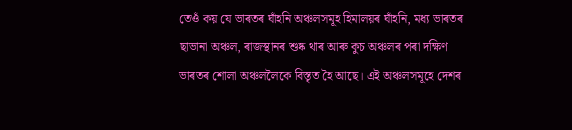তেওঁ কয় যে ভাৰতৰ ঘাঁহনি অঞ্চলসমূহ হিমালয়ৰ ঘাঁহনি, মধ্য ভাৰতৰ ছাভানা অঞ্চল, ৰাজস্থানৰ শুষ্ক থাৰ আৰু কুচ অঞ্চলৰ পৰা দক্ষিণ ভাৰতৰ শোলা অঞ্চললৈকে বিস্তৃত হৈ আছে। এই অঞ্চলসমূহে দেশৰ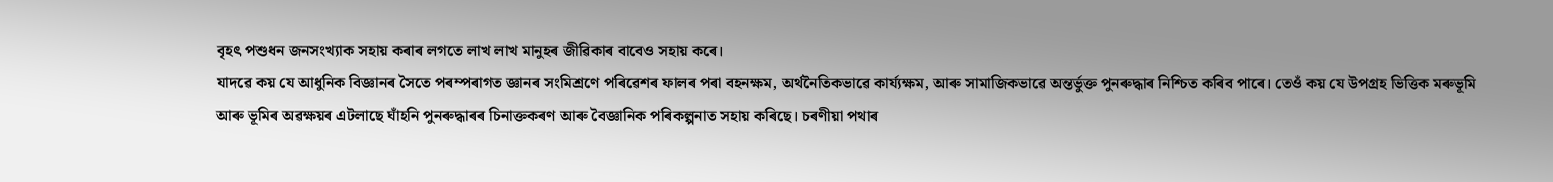বৃহৎ পশুধন জনসংখ্যাক সহায় কৰাৰ লগতে লাখ লাখ মানুহৰ জীৱিকাৰ বাবেও সহায় কৰে।
যাদৱে কয় যে আধুনিক বিজ্ঞানৰ সৈতে পৰম্পৰাগত জ্ঞানৰ সংমিশ্ৰণে পৰিৱেশৰ ফালৰ পৰা বহনক্ষম, অৰ্থনৈতিকভাৱে কাৰ্য্যক্ষম, আৰু সামাজিকভাৱে অন্তৰ্ভুক্ত পুনৰুদ্ধাৰ নিশ্চিত কৰিব পাৰে। তেওঁ কয় যে উপগ্ৰহ ভিত্তিক মৰুভূমি আৰু ভূমিৰ অৱক্ষয়ৰ এটলাছে ঘাঁহনি পুনৰুদ্ধাৰৰ চিনাক্তকৰণ আৰু বৈজ্ঞানিক পৰিকল্পনাত সহায় কৰিছে। চৰণীয়া পথাৰ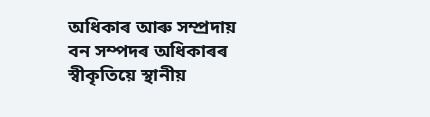অধিকাৰ আৰু সম্প্ৰদায় বন সম্পদৰ অধিকাৰৰ স্বীকৃতিয়ে স্থানীয়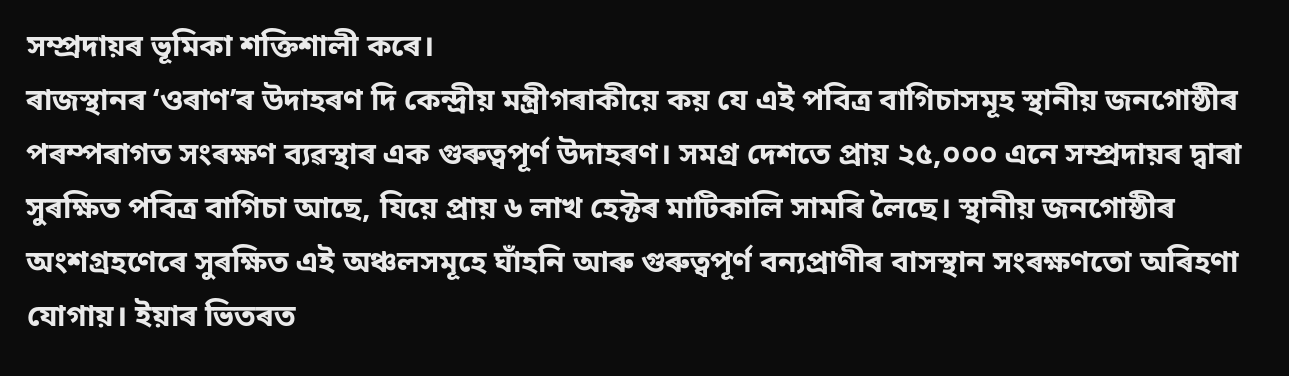সম্প্ৰদায়ৰ ভূমিকা শক্তিশালী কৰে।
ৰাজস্থানৰ ‘ওৰাণ’ৰ উদাহৰণ দি কেন্দ্ৰীয় মন্ত্ৰীগৰাকীয়ে কয় যে এই পবিত্ৰ বাগিচাসমূহ স্থানীয় জনগোষ্ঠীৰ পৰম্পৰাগত সংৰক্ষণ ব্যৱস্থাৰ এক গুৰুত্বপূৰ্ণ উদাহৰণ। সমগ্ৰ দেশতে প্ৰায় ২৫,০০০ এনে সম্প্ৰদায়ৰ দ্বাৰা সুৰক্ষিত পবিত্ৰ বাগিচা আছে, যিয়ে প্ৰায় ৬ লাখ হেক্টৰ মাটিকালি সামৰি লৈছে। স্থানীয় জনগোষ্ঠীৰ অংশগ্ৰহণেৰে সুৰক্ষিত এই অঞ্চলসমূহে ঘাঁহনি আৰু গুৰুত্বপূৰ্ণ বন্যপ্ৰাণীৰ বাসস্থান সংৰক্ষণতো অৰিহণা যোগায়। ইয়াৰ ভিতৰত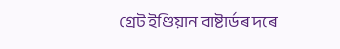গ্ৰেট ইণ্ডিয়ান বাষ্টাৰ্ডৰ দৰে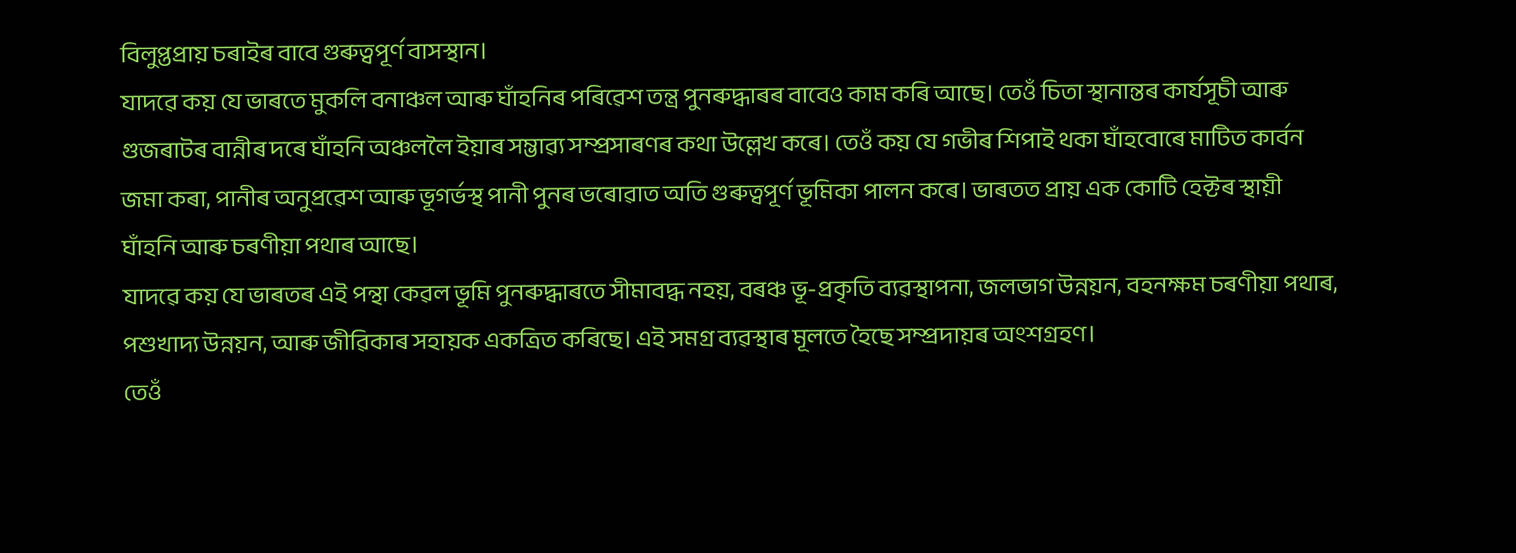বিলুপ্তপ্ৰায় চৰাইৰ বাবে গুৰুত্বপূৰ্ণ বাসস্থান।
যাদৱে কয় যে ভাৰতে মুকলি বনাঞ্চল আৰু ঘাঁহনিৰ পৰিৱেশ তন্ত্ৰ পুনৰুদ্ধাৰৰ বাবেও কাম কৰি আছে। তেওঁ চিতা স্থানান্তৰ কাৰ্যসূচী আৰু গুজৰাটৰ বান্নীৰ দৰে ঘাঁহনি অঞ্চললৈ ইয়াৰ সম্ভাৱ্য সম্প্ৰসাৰণৰ কথা উল্লেখ কৰে। তেওঁ কয় যে গভীৰ শিপাই থকা ঘাঁহবোৰে মাটিত কাৰ্বন জমা কৰা, পানীৰ অনুপ্ৰৱেশ আৰু ভূগৰ্ভস্থ পানী পুনৰ ভৰোৱাত অতি গুৰুত্বপূৰ্ণ ভূমিকা পালন কৰে। ভাৰতত প্ৰায় এক কোটি হেক্টৰ স্থায়ী ঘাঁহনি আৰু চৰণীয়া পথাৰ আছে।
যাদৱে কয় যে ভাৰতৰ এই পন্থা কেৱল ভূমি পুনৰুদ্ধাৰতে সীমাবদ্ধ নহয়, বৰঞ্চ ভূ-প্ৰকৃতি ব্যৱস্থাপনা, জলভাগ উন্নয়ন, বহনক্ষম চৰণীয়া পথাৰ, পশুখাদ্য উন্নয়ন, আৰু জীৱিকাৰ সহায়ক একত্ৰিত কৰিছে। এই সমগ্ৰ ব্যৱস্থাৰ মূলতে হৈছে সম্প্ৰদায়ৰ অংশগ্ৰহণ।
তেওঁ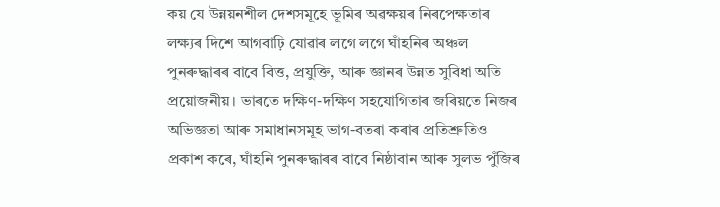কয় যে উন্নয়নশীল দেশসমূহে ভূমিৰ অৱক্ষয়ৰ নিৰপেক্ষতাৰ লক্ষ্যৰ দিশে আগবাঢ়ি যোৱাৰ লগে লগে ঘাঁহনিৰ অঞ্চল পুনৰুদ্ধাৰৰ বাবে বিত্ত, প্ৰযুক্তি, আৰু জ্ঞানৰ উন্নত সুবিধা অতি প্ৰয়োজনীয়। ভাৰতে দক্ষিণ-দক্ষিণ সহযোগিতাৰ জৰিয়তে নিজৰ অভিজ্ঞতা আৰু সমাধানসমূহ ভাগ-বতৰা কৰাৰ প্ৰতিশ্ৰুতিও প্ৰকাশ কৰে, ঘাঁহনি পুনৰুদ্ধাৰৰ বাবে নিষ্ঠাবান আৰু সুলভ পুঁজিৰ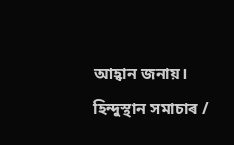আহ্বান জনায়।
হিন্দুস্থান সমাচাৰ /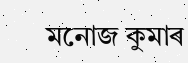মনোজ কুমাৰ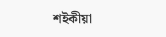শইকীয়া